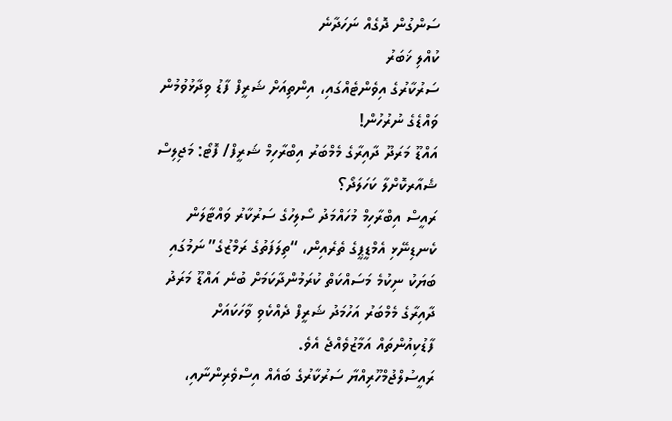ސަންގުން ދޮގެއް ނަހަދާނެ
ކުއްލި ޚަބަރު
ސަރުކާރުގެ އިވެންޓެއްގައި، އިންތިއަށް ޝަރީފް ފާޑު ވިދާޅުވުމުން ވައްޑެގެ ނުރުހުން!
އައްޑޫ މަރަދޫ ދާއިރާގެ މެމްބަރު އިބްރާހިމް ޝަރީފް/ ފޮޓޯ: މަޖިލިސް
ޝެއާރކޮށްލާ ކަހަލަދޯ؟
ރައީސް އިބްރާހިމް މުހައްމަދު ސޯލިހުގެ ސަރުކާރު ވައްޓާލަން ކެނޑިނޭޅި އެމްޑީޕީގެ ތެރެއިން، “ތިލަފަތުގެ ރަމްޒުގެ” ނަމުގައި ބަޔަކު ނިކުމެ މަސައްކަތް ކުރަމުންދާކަމަށް ބުނެ އައްޑޫ މަރަދު ދާއިރާގެ މެމްބަރު އަހުމަދު ޝަރީފް ދެއްކެވި ވާހަކައަށް ފާޑުކިއުންތައް އަމާޒުވެއްޖެ އެވެ.
ރައީސުލްޖުމްހޫރިއްޔާ ސަރުކާރުގެ ބައެއް އިސްވެރިންނާއި،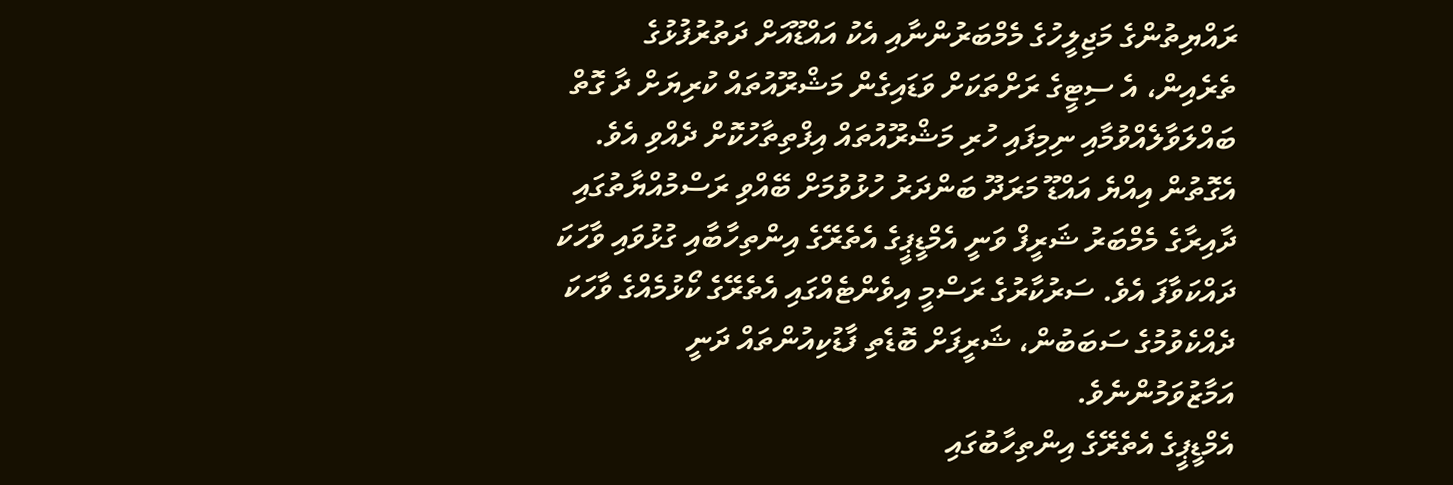ރައްޔިތުންގެ މަޖިލީހުގެ މެމްބަރުންނާއި އެކު އައްޑޫއަށް ދަތުރުފުޅުގެ ތެރެއިން، އެ ސިޓީގެ ރަށްތަކަށް ވަޑައިގެން މަޝްރޫއުތައް ކުރިޔަށް ދާ ގޮތް ބައްލަވާލެއްވުމާއި ނިމިފައި ހުރި މަޝްރޫއުތައް އިފްތިތާހުކޮށް ދެއްވި އެވެ. އެގޮތުން އިއްޔެ އައްޑޫ މަރަދޫ ބަންދަރު ހުޅުވުމަށް ބޭއްވި ރަސްމުއްޔާތުގައި ދާއިރާގެ މެމްބަރު ޝަރީފް ވަނީ އެމްޑީޕީގެ އެތެރޭގެ އިންތިހާބާއި ގުޅުވައި ވާހަކަ ދައްކަވާފަ އެވެ. ސަރުކާރުގެ ރަސްމީ އިވެންޓެއްގައި އެތެރޭގެ ކޯޅުމެއްގެ ވާހަކަ ދެއްކެވުމުގެ ސަބަބުން، ޝަރީފަށް ބޮޑެތި ފާޑުކިއުންތައް ދަނީ އަމާޒުވަމުންނެވެ.
އެމްޑީޕީގެ އެތެރޭގެ އިންތިހާބުގައި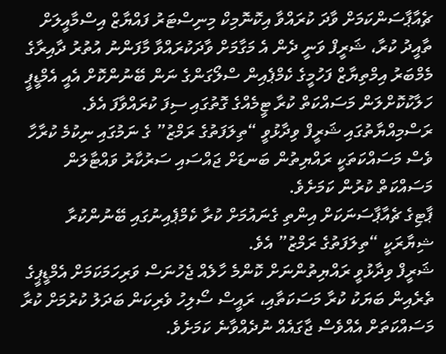ޗެއާޕާސަންކަމަށް ވާދަ ކުރައްވާ އިކޮނޮމިކް މިނިސްޓަރު ފައްޔާޒް އިސްމާއީލަށް ތާއީދު ކުރާ، ޝަރީފް ވަނީ ދެން އެ މަގާމަށް ވާދަކުރައްވާ މާފަންނު އުތުރު ދާއިރާގެ މެމްބަރު އިމްތިޔާޒް ފަހުމީގެ ކެމްޕެއިން ސްލޯގަންގެ ނަން ބޭނުންކޮށް އެއީ އެމްޑީޕީ ހަލާކުކޮށްލަން މަސައްކަތް ކުރާ ޓީމެއްގެ ގޮތުގައި ސިފަ ކުރައްވާފަ އެވެ. ރަސްމިއްޔާތުގައި ޝަރީފް ވިދާޅުވީ “ތިލަފަތުގެ ރަމްޒު” ގެ ނަމުގައި ނިކުމެ ކުރާހާ ވެސް މަސައްކަތަކީ ރައްޔިތުން ބަނޑަށް ޖައްސައި ސަރުކާރު ވައްޓާލަން މަސައްކަތް ކުރުން ކަމަށެވެ.
ޕާޓިގެ ޗެއާޕާސަނަކަށް އިންތި ގެނައުމަށް ކުރާ ކެމްޕެއިނުގައި ބޭނުންކުރާ ޝިޔާރަކީ “ތިލަފަތުގެ ރަމްޒު” އެވެ.
ޝަރީފް ވިދާޅުވީ ރައްޔިތުންނަށް ކޮންމެ ހާލެއް ޖެހުނަސް ވަރިހަމަކަމަށް އެމްޑީޕީގެ ތެރެއިން ބަޔަކު ކުރާ މަސަކަތާއި، ރައީސް ސޯލިހު ވެރިކަން ބަދަލު ކުރުމަށް ކުރާ މަސައްކަތަށް އެއްވެސް ޖާގައެއް ނުދެއްވާނެ ކަމަށެވެ.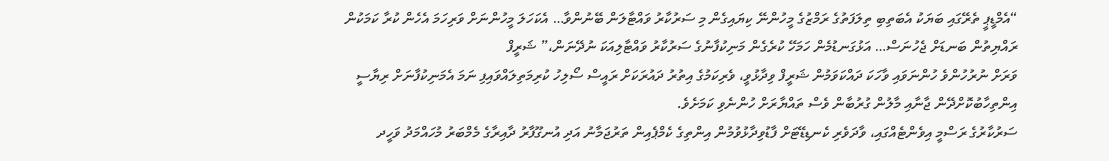“އެމްޑީޕީ ތެރޭގައި ބަޔަކު އެބަތިބި ތިލަފަތުގެ ރަމްޒުގެ މީހުންނޭ ކިޔައިގެން މި ސަރުކާރު ވައްޓާލަން ބޭނުންވާ… އެކަހަލަ މީހުންނަށް ވަރިހަމަ އެހެން ކުރާ ކަމަކުން ރައްޔިތުން ބަނޑަށް ޖެހުނަސް… އަޅުގަނޑުމެން ހަމަހޭ ކުރެގެން މަނިކުފާނުގެ ސަރުކާރު ވައްޓާލިއަކަ ނުދޭނަން،” ޝަރީފް
ވަރަށް ނުރުހުންވެ ހުންނަވައި ވާހަކަ ދައްކަވަމުން ޝަރީފް ވިދާޅުވީ، ވެރިކަމުގެ އިތުރު ދައުރަކަށް ރައީސް ސޯލިހު ކުރިމަތިލައްވައިފި ނަމަ އެމަނިކުފާނަށް ރިޔާސީ އިންތިހާބުކޮށްދޭން ޖާނާއި މާލުން ގުރުބާން ވެސް ތައްޔާރަށް ހުންނެވި ކަމަށެވެ.
ސަރުކާރުގެ ރަސްމީ އިވެންޓެއްގައި، ވާދަވެރި ކެނޑިޑޭޓަށް ފާޑުވިދާޅުވުމުން އިންތިގެ ކެމްޕެއިން ތަރުޖަމާނު އަދި އުނގޫފާރު ދާއިރާގެ މެމްބަރު މުހައްމަދު ވަހީދ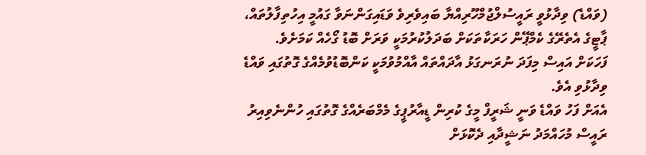(ވައްޑެ) ވިދާޅުވީ ރައީސުލްޖުމްހޫރިއްޔާ ބައިވެރިވެ ވަޑައިގަންނަވާ ގައުމީ އިހުތިފާލުތައް، ޕާޓީގެ އެތެރޭގެ ކެމްޕޭން ހަރަކާތަކަށް ބަދަލުކުރުމަކީ ވަރަށް ބޮޑު ގޯހެއް ކަމަށެވެ. ފަހަކަށް އައިސް މިފަދަ ނުރަނގަޅު އާދައްތައް އާއްމުވުމަކީ ކަންބޮޑުވުމެއްގެ ގޮތުގައި ވައްޑެ ވިދާޅުވި އެވެ.
އެއަށް ފަހު ވައްޑެ ވަނީ ޝަރީފް މީގެ ކުރިން ޑީއާރުޕީގެ މެމްބަރެއްގެ ގޮތުގައި ހުންނެވިއިރު ރައީސް މުހައްމަދު ނަޝީދާއި ދެކޮޅަށް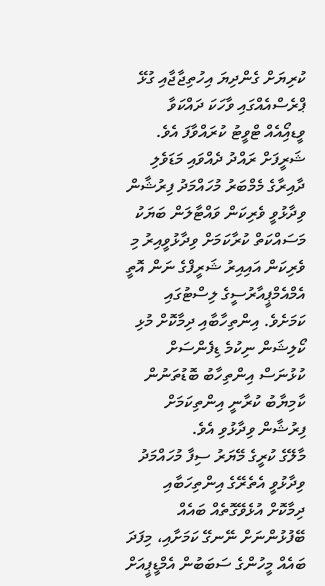ކުރިޔަށް ގެންދިޔަ އިހުތިޖާޖާއި ގުޅޭ ޕްރެސްއެއްގައި ވާހަކަ ދައްކަވާ ވީޑއިޯއެއް ޓްވީޓު ކުރައްވާފަ އެވެ.
ޝަރީފަށް ރައްދު ދެއްވައި މަޑަވެލި ދާއިރާގެ މެމްބަރު މުހައްމަދު ފިރުޝާން ވިދާޅުވީ ވެރިކަން ވައްޓާލަން ބަޔަކު މަސައްކަތް ކުރާކަމަށް ވިދާޅުވީއިރު މި ވެރިކަން އައިއިރު ޝަރީފްގެ ނަން އޮތީ އެމްއެމްޕީއާރުސީގެ ލިސްޓުގައި ކަމަށެވެ. އިންތިހާބާއި ދިމާކޮށް މުޅި ކޯލިޝަން ނިކުމެ ޑިފެންސަށް ކުޅުނަސް އިންތިހާބު ބޮޑުތަނުން ކާމިޔާބު ކުރާނީ އިންތިކަމަށް ފިރުޝާން ވިދާޅުވި އެވެ.
މާލޭގެ ކުރީގެ މޭޔަރު ސިފާ މުހައްމަދު ވިދާޅުވީ އެތެރޭގެ އިންތިހަބާއި ދިމާކޮށް އުޅެވޭގޮތެއް ބައެއް ބޭފުޅުންނަށް ނޭނގޭ ކަމަށާއި، މިފަދަ ބައެއް މީހުންގެ ސަބަބުން އެމްޑީޕީއަށް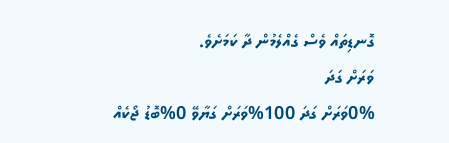ގޮނޑިތައް ވެސް ގެއްލެމުން ދާ ކަމަށެވެ.
ވަރަށް ގަދަ
0%ވަރަށް ގަދަ 100%ވަރަށް ގަޔާވޭ 0%ބޮޑު ޖޯކެއް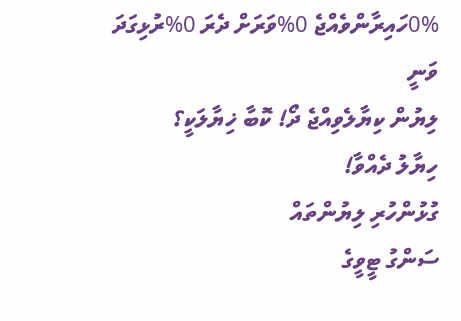0%ހައިރާންވެއްޖެ 0%ވަރަށް ދެރަ 0%ރުޅިގަދަ ވަނީ
ލިޔުން ކިޔާލެވިއްޖެ ދޯ! ކޮބާ ޚިޔާލަކީ؟
ހިޔާލު ދެއްވާ!
ގުޅުންހުރި ލިޔުންތައް
ސަންގު ޓީވީގެ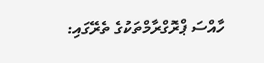ހާއްސަ ޕްރޮގްރާމްތަކުގެ ތެރޭގައި: